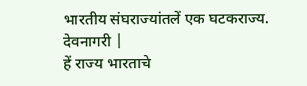भारतीय संघराज्यांतलें एक घटकराज्य.
देवनागरी |
हें राज्य भारताचे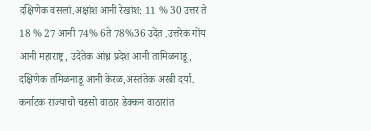दक्षिणेक वसलां.अक्षांश आनी रेखांश: 11 % 30 उत्तर ते 18 % 27 आनी 74% 6ते 78%36 उदेंत .उत्तरेक गोंय आनी महाराष्ट्र, उदेंतेक आंध्र प्रदेश आनी तामिळनाडू, दक्षिणेक तमिळनाडू आनी केरळ,अस्तंतेक अरबी दर्या.
कर्नाटक राज्याचो चडसो वाठार डेक्कन वाठारांत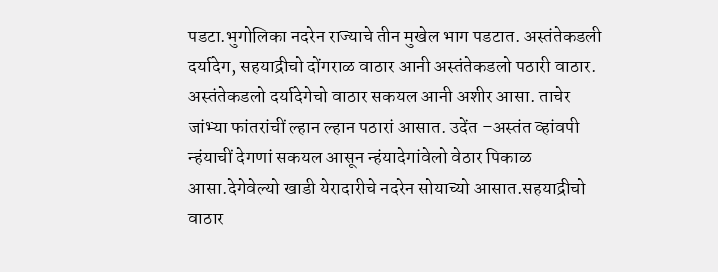पडटा.भुगोलिका नदरेन राज्याचे तीन मुखेल भाग पडटात. अस्तंतेकडली दर्यादेग, सहयाद्रीचो दोंगराळ वाठार आनी अस्तंतेकडलो पठारी वाठार. अस्तंतेकडलो दर्यादेगेचो वाठार सकयल आनी अशीर आसा. ताचेर जांभ्या फांतरांचीं ल्हान ल्हान पठारां आसात. उदेंत –अस्तंत व्हांवपी न्हंयाचीं देगणां सकयल आसून न्हंयादेगांवेलो वेठार पिकाळ आसा.देगेवेल्यो खाडी येरादारीचे नदरेन सोयाच्यो आसात.सहयाद्रीचो वाठार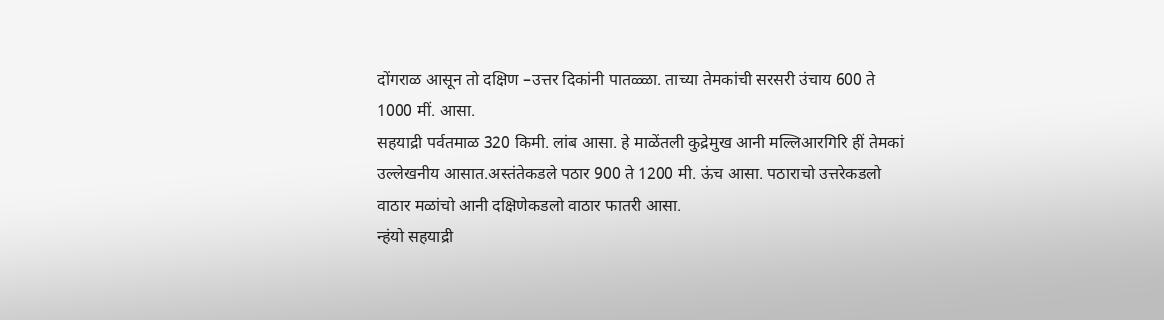दोंगराळ आसून तो दक्षिण –उत्तर दिकांनी पातळ्ळा. ताच्या तेमकांची सरसरी उंचाय 600 ते 1000 मीं. आसा.
सहयाद्री पर्वतमाळ 320 किमी. लांब आसा. हे माळेंतली कुद्रेमुख आनी मल्लिआरगिरि हीं तेमकां उल्लेखनीय आसात.अस्तंतेकडले पठार 900 ते 1200 मी. ऊंच आसा. पठाराचो उत्तरेकडलो वाठार मळांचो आनी दक्षिणेकडलो वाठार फातरी आसा.
न्हंयो सहयाद्री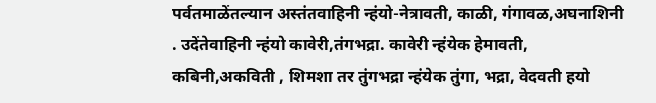पर्वतमाळेंतल्यान अस्तंतवाहिनी न्हंयो-नेत्रावती, काळी, गंगावळ,अघनाशिनी . उदेंतेवाहिनी न्हंयो कावेरी,तंगभद्रा. कावेरी न्हंयेक हेमावती, कबिनी,अकविती , शिमशा तर तुंगभद्रा न्हंयेक तुंगा, भद्रा, वेदवती हयो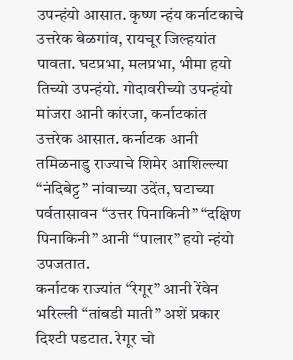उपन्हंयो आसात. कृष्ण न्हंय कर्नाटकाचे उत्तरेक बेळगांव, रायचूर जिल्हयांत पावता. घटप्रभा, मलप्रभा, भीमा हयो तिच्यो उपन्हंयो. गोदावरीच्यो उपन्हंयो मांजरा आनी कांरजा, कर्नाटकांत उत्तरेक आसात. कर्नाटक आनी तमिळनाडु राज्याचे शिमेर आशिल्ल्या “नंदिबेट्ट” नांवाच्या उदेंत, घटाच्या पर्वतासावन “उत्तर पिनाकिनी” “दक्षिण पिनाकिनी” आनी “पालार” हयो न्हंयो उपजतात.
कर्नाटक राज्यांत “रेगूर” आनी रेंवेन भरिल्ली “तांबडी माती” अशें प्रकार दिश्टी पडटात. रेगूर चो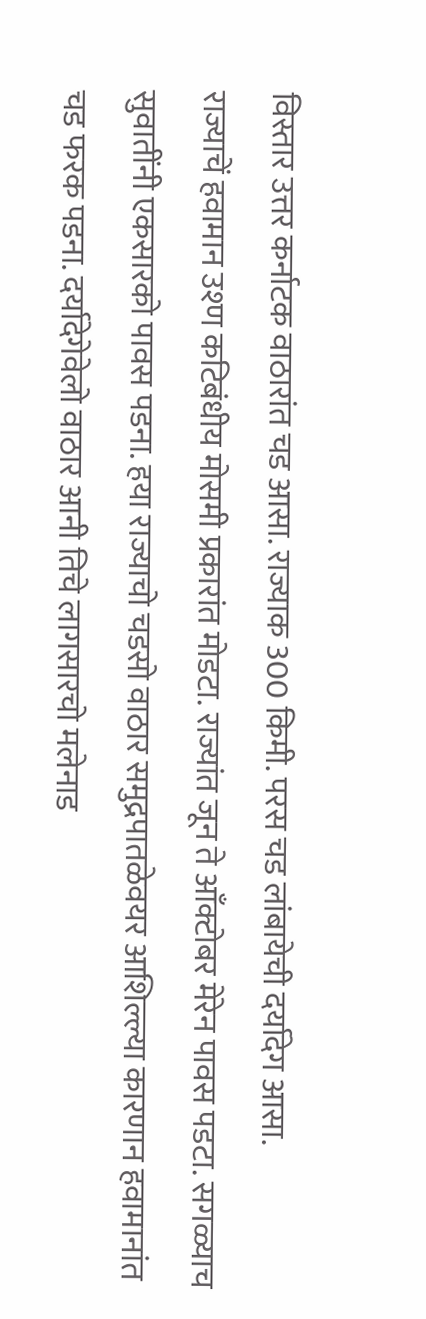विस्तार उत्तर कर्नाटक वाठारांत चड आसा. राज्याक 300 किमी. परस चड लांबायेची दर्यादेग आसा.
राज्याचें हवामान उश्ण कटिबंधीय मोसमी प्रकारांत मोडटा. राज्यांत जून ते आँक्टोबर मेरेन पावस पडटा. सगळ्याच सुवातींनी एकसारको पावस पडना. हया राज्याचो चडसो वाठार समुद्रपातळेवयर आशिल्ल्या कारणान हवामानांत चड फरक पडना. दर्यादेगेवेलो वाठार आनी तिचे लागसारचो मलेनाड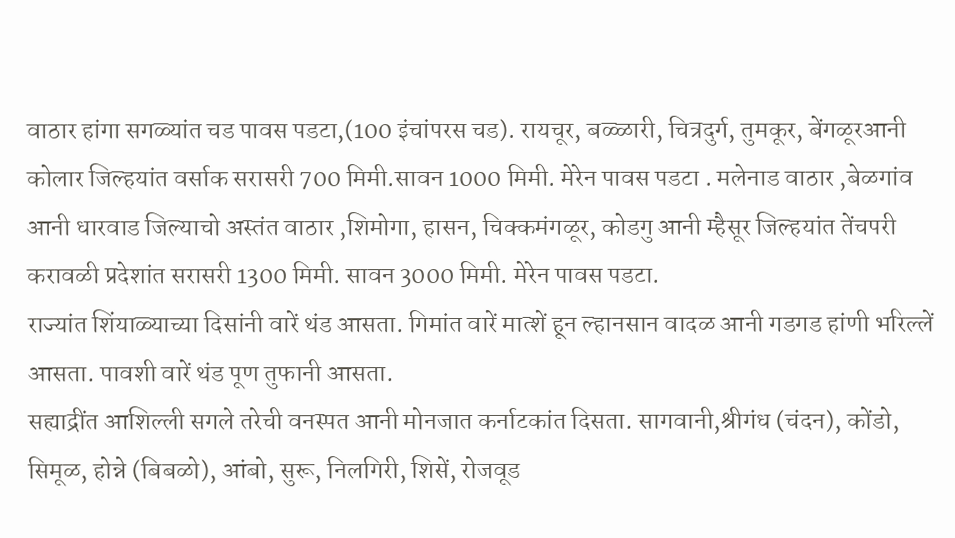वाठार हांगा सगळ्यांत चड पावस पडटा,(100 इंचांपरस चड). रायचूर, बळ्ळारी, चित्रदुर्ग, तुमकूर, बेंगळूरआनी कोलार जिल्हयांत वर्साक सरासरी 700 मिमी.सावन 1000 मिमी. मेरेन पावस पडटा . मलेनाड वाठार ,बेळगांव आनी धारवाड जिल्याचो अस्तंत वाठार ,शिमोगा, हासन, चिक्कमंगळूर, कोडगु आनी म्हैसूर जिल्हयांत तेंचपरी करावळी प्रदेशांत सरासरी 1300 मिमी. सावन 3000 मिमी. मेरेन पावस पडटा.
राज्यांत शिंयाळ्याच्या दिसांनी वारें थंड आसता. गिमांत वारें मात्शें हून ल्हानसान वादळ आनी गडगड हांणी भरिल्लें आसता. पावशी वारें थंड पूण तुफानी आसता.
सह्याद्रींत आशिल्ली सगले तरेची वनस्पत आनी मोनजात कर्नाटकांत दिसता. सागवानी,श्रीगंध (चंदन), कोंडो, सिमूळ, होन्ने (बिबळो), आंबो, सुरू, निलगिरी, शिसें, रोजवूड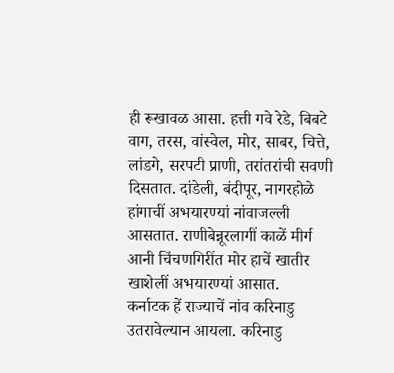ही रूखावळ आसा. हत्ती गवे रेडे, बिबटे वाग, तरस, वांस्वेल, मोर, साबर, चित्ते, लांडगे, सरपटी प्राणी, तरांतरांची सवणी दिसतात. दांडेली, बंदीपूर, नागरहोळे हांगाचीं अभयारण्यां नांवाजल्ली आसतात. राणीबेन्नूरलागीं काळें मीर्ग आनी चिंचणगिरींत मोर हाचें खातीर खाशेलीं अभयारण्यां आसात.
कर्नाटक हें राज्याचें नांव करिनाडु उतरावेल्यान आयला. करिनाडु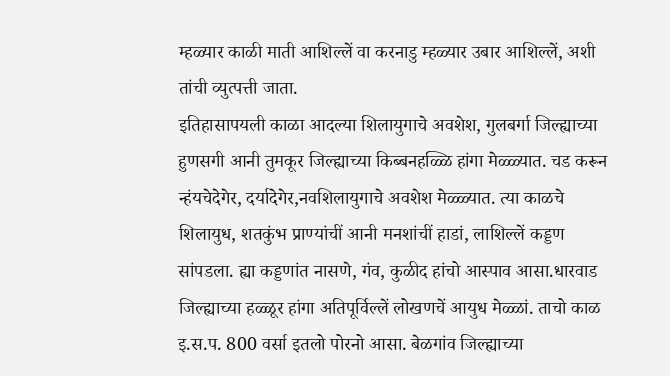म्हळ्यार काळी माती आशिल्लें वा करनाडु म्हळ्यार उबार आशिल्लें, अशी तांची व्युत्पत्ती जाता.
इतिहासापयली काळा आदल्या शिलायुगाचे अवशेश, गुलबर्गा जिल्ह्याच्या हुणसगी आनी तुमकूर जिल्ह्याच्या किब्बनहळ्ळि हांगा मेळ्ळ्यात. चड करून न्हंयचेदेगेर, दर्यादेगेर,नवशिलायुगाचे अवशेश मेळ्ळ्यात. त्या काळचे शिलायुध, शतकुंभ प्राण्यांचीं आनी मनशांचीं हाडां, लाशिल्लें कड्डण सांपडला. ह्या कड्डणांत नासणे, गंव, कुळीद हांचो आस्पाव आसा.धारवाड जिल्ह्याच्या हळ्ळूर हांगा अतिपूर्विल्लें लोखणचें आयुध मेळ्ळां. ताचो काळ इ.स.प. 800 वर्सा इतलो पोरनो आसा. बेळगांव जिल्ह्याच्या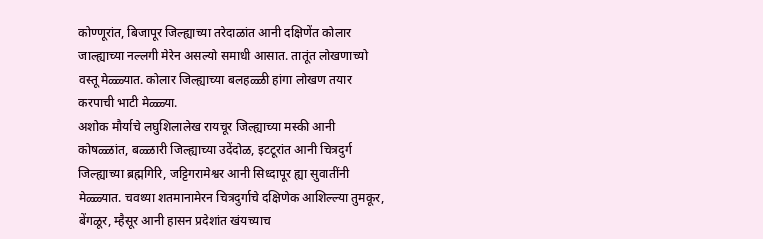कोण्णूरांत, बिजापूर जिल्ह्याच्या तरेदाळांत आनी दक्षिणेंत कोलार जाल्ह्याच्या नल्लगी मेरेन असल्यो समाधी आसात. तातूंत लोखणाच्यो वस्तू मेळ्ळ्यात. कोलार जिल्ह्याच्या बलहळ्ळी हांगा लोखण तयार करपाची भाटी मेळ्ळ्या.
अशोक मौर्याचे लघुशिलालेख रायचूर जिल्ह्याच्या मस्की आनी कोषळ्ळांत, बळ्ळारी जिल्ह्याच्या उदेंदोळ, इटटूरांत आनी चित्रदुर्ग जिल्ह्याच्या ब्रह्मगिरि, जट्टिगरामेश्वर आनी सिध्दापूर ह्या सुवातींनी मेळ्ळ्यात. चवथ्या शतमानामेरन चित्रदुर्गाचे दक्षिणेक आशिल्ल्या तुमकूर, बेंगळूर, म्हैसूर आनी हासन प्रदेशांत खंयच्याच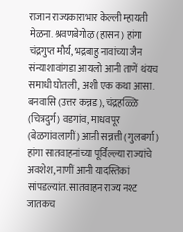राजान राज्यकाराभार केल्ली म्हायती मेळना. श्रवणबेगोऴ (हासन) हांगा चंद्रगुप्त मौर्य, भद्रबाहु नावांच्या जैन संन्याशावांगडा आयलो आनी ताणें थंयच समाधी घोतली, अशी एक कथा आसा. बनवासि (उत्तर कन्नड), चंद्रहळ्ळि (चित्रदुर्ग) वडगांव, माधवपूर (बेळगांवलागीं) आऩी सन्नत्ती (गुलबर्गा) हांगा सातवाहनांच्या पूर्विल्ल्या राज्यांचे अवशेश, नाणीं आनी यादस्तिकां सांपडल्यांत. सातवाहन राज्य नश्ट जातकच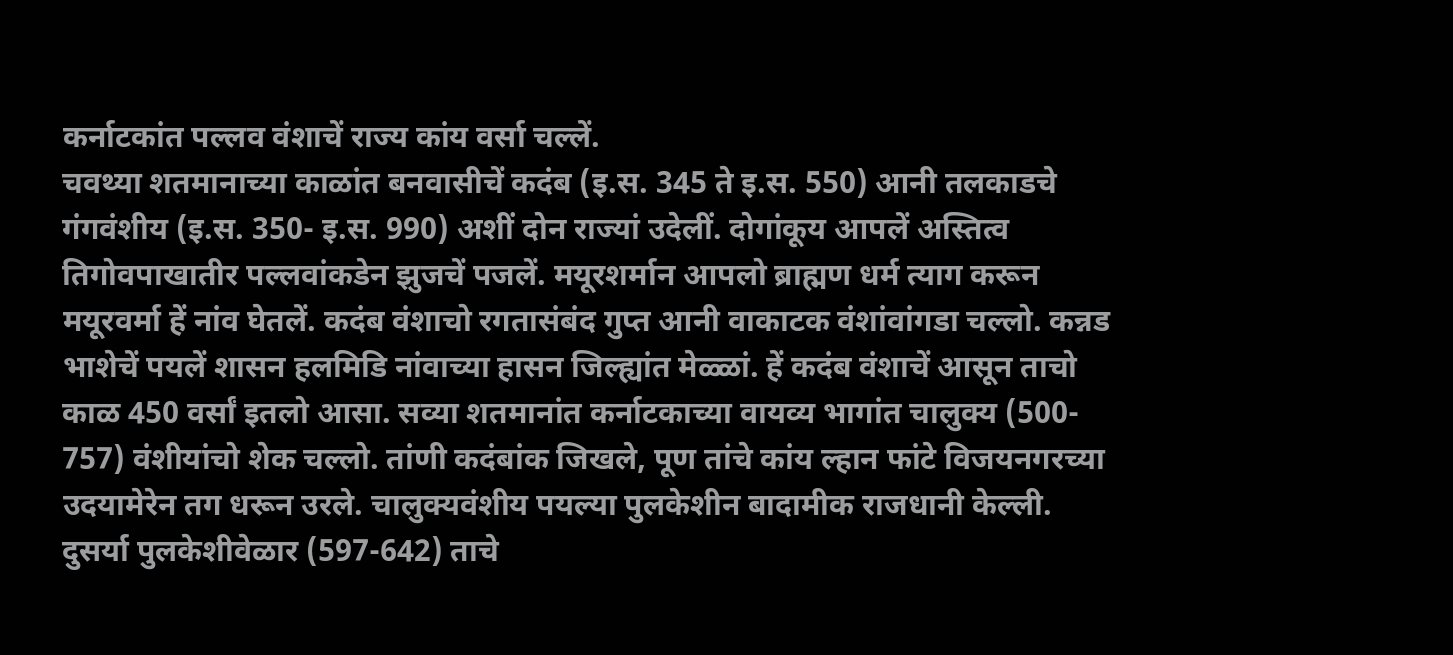कर्नाटकांत पल्लव वंशाचें राज्य कांय वर्सा चल्लें.
चवथ्या शतमानाच्या काळांत बनवासीचें कदंब (इ.स. 345 ते इ.स. 550) आनी तलकाडचे गंगवंशीय (इ.स. 350- इ.स. 990) अशीं दोन राज्यां उदेलीं. दोगांकूय आपलें अस्तित्व तिगोवपाखातीर पल्लवांकडेन झुजचें पजलें. मयूरशर्मान आपलो ब्राह्मण धर्म त्याग करून मयूरवर्मा हें नांव घेतलें. कदंब वंशाचो रगतासंबंद गुप्त आनी वाकाटक वंशांवांगडा चल्लो. कन्नड भाशेचें पयलें शासन हलमिडि नांवाच्या हासन जिल्ह्यांत मेळ्ळां. हें कदंब वंशाचें आसून ताचो काळ 450 वर्सां इतलो आसा. सव्या शतमानांत कर्नाटकाच्या वायव्य भागांत चालुक्य (500- 757) वंशीयांचो शेक चल्लो. तांणी कदंबांक जिखले, पूण तांचे कांय ल्हान फांटे विजयनगरच्या उदयामेरेन तग धरून उरले. चालुक्यवंशीय पयल्या पुलकेशीन बादामीक राजधानी केल्ली. दुसर्या पुलकेशीवेळार (597-642) ताचे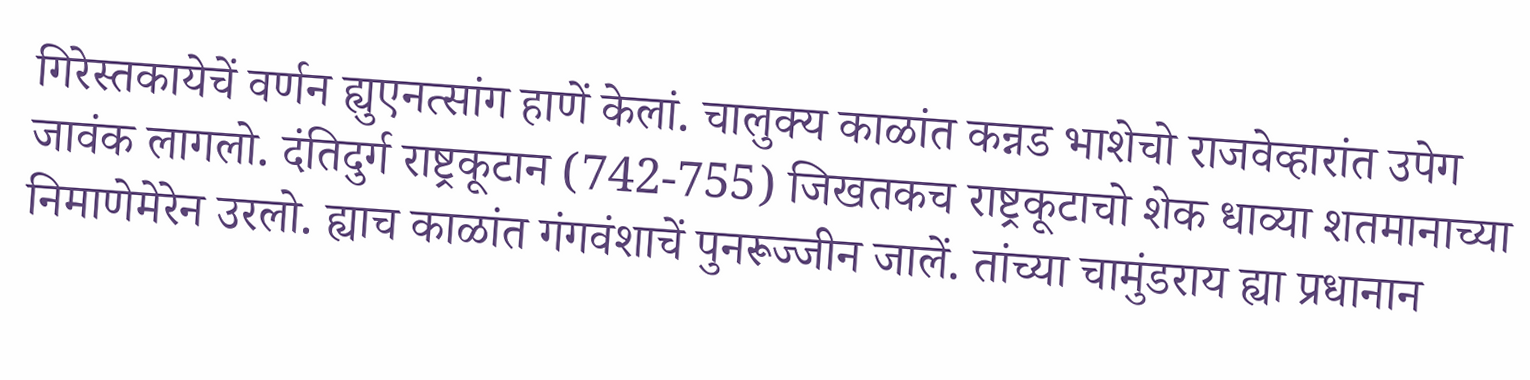गिरेस्तकायेचें वर्णन ह्युएनत्सांग हाणें केलां. चालुक्य काळांत कन्नड भाशेचो राजवेव्हारांत उपेग जावंक लागलो. दंतिदुर्ग राष्ट्रकूटान (742-755) जिखतकच राष्ट्रकूटाचो शेक धाव्या शतमानाच्या निमाणेमेरेन उरलो. ह्याच काळांत गंगवंशाचें पुनरूज्जीन जालें. तांच्या चामुंडराय ह्या प्रधानान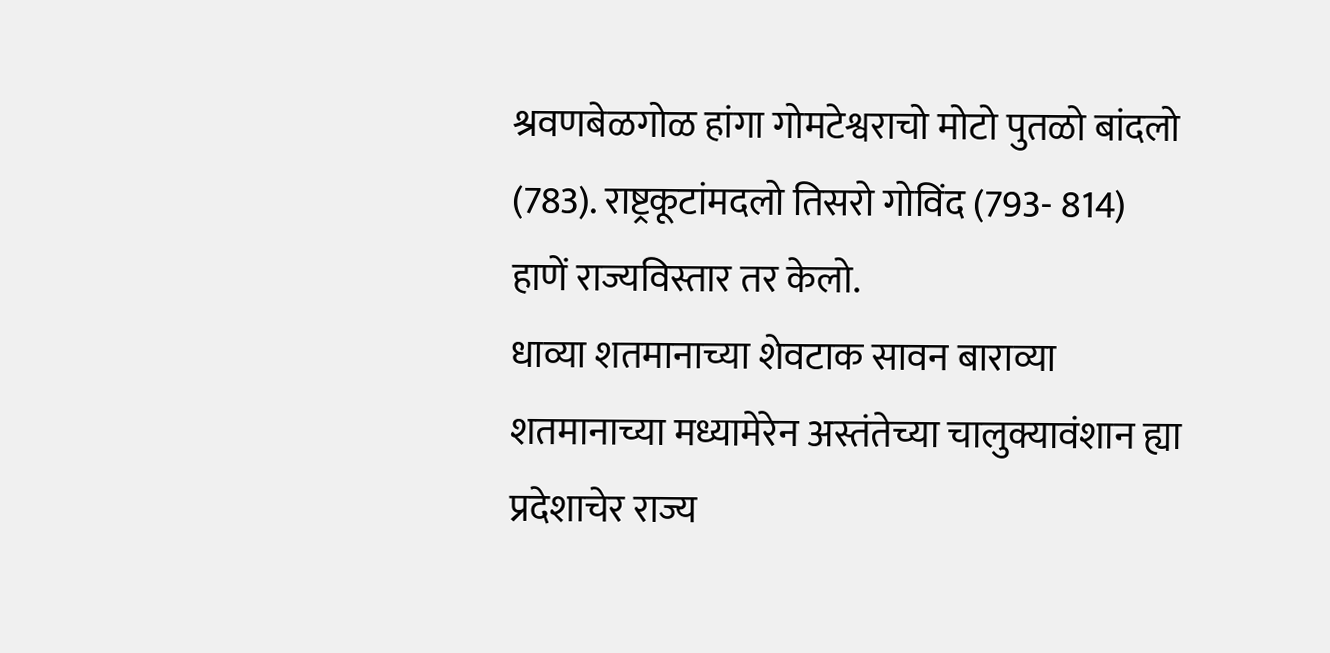श्रवणबेळगोळ हांगा गोमटेश्वराचो मोटो पुतळो बांदलो (783). राष्ट्रकूटांमदलो तिसरो गोविंद (793- 814) हाणें राज्यविस्तार तर केलो.
धाव्या शतमानाच्या शेवटाक सावन बाराव्या शतमानाच्या मध्यामेरेन अस्तंतेच्या चालुक्यावंशान ह्या प्रदेशाचेर राज्य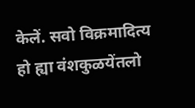केलें. सवो विक्रमादित्य हो ह्या वंशकुळयेंतलो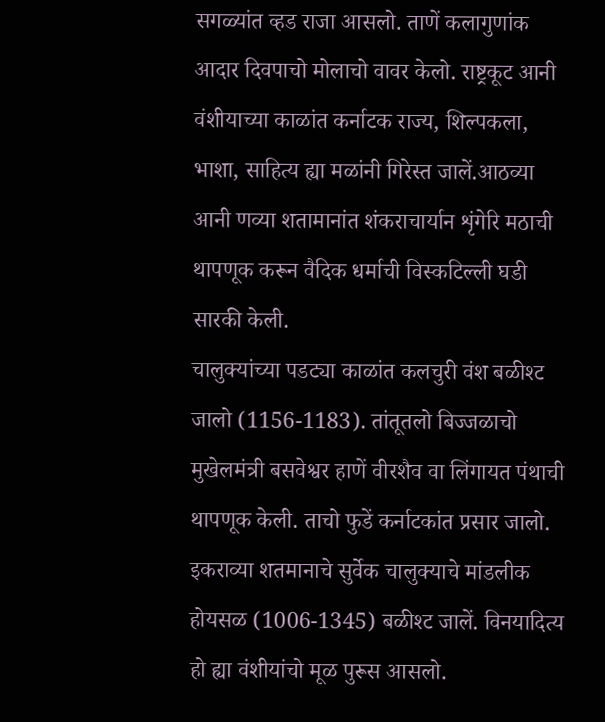सगळ्यांत व्हड राजा आसलो. ताणें कलागुणांक आदार दिवपाचो मोलाचो वावर केलो. राष्ट्रकूट आनी वंशीयाच्या काळांत कर्नाटक राज्य, शिल्पकला, भाशा, साहित्य ह्या मळांनी गिरेस्त जालें.आठव्या आनी णव्या शतामानांत शंकराचार्यान शृंगेरि मठाची थापणूक करून वैदिक धर्माची विस्कटिल्ली घडी सारकी केली.
चालुक्यांच्या पडट्या काळांत कलचुरी वंश बळीश्ट जालो (1156-1183). तांतूतलो बिज्जळाचो मुखेलमंत्री बसवेश्वर हाणें वीरशैव वा लिंगायत पंथाची थापणूक केली. ताचो फुडें कर्नाटकांत प्रसार जालो. इकराव्या शतमानाचे सुर्वेक चालुक्याचे मांडलीक होयसळ (1006-1345) बळीश्ट जालें. विनयादित्य हो ह्या वंशीयांचो मूळ पुरूस आसलो.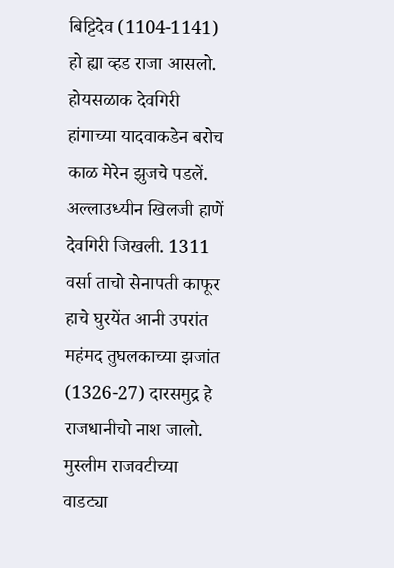बिट्टिदेव (1104-1141) हो ह्या व्हड राजा आसलो. होयसळाक देवगिरी हांगाच्या यादवाकडेन बरोच काळ मेरेन झुजचे पडलें. अल्लाउध्यीन खिलजी हाणें देवगिरी जिखली. 1311 वर्सा ताचो सेनापती काफूर हाचे घुरयेंत आनी उपरांत महंमद तुघलकाच्या झजांत (1326-27) दारसमुद्र हे राजधानीचो नाश जालो.
मुस्लीम राजवटीच्या वाडट्या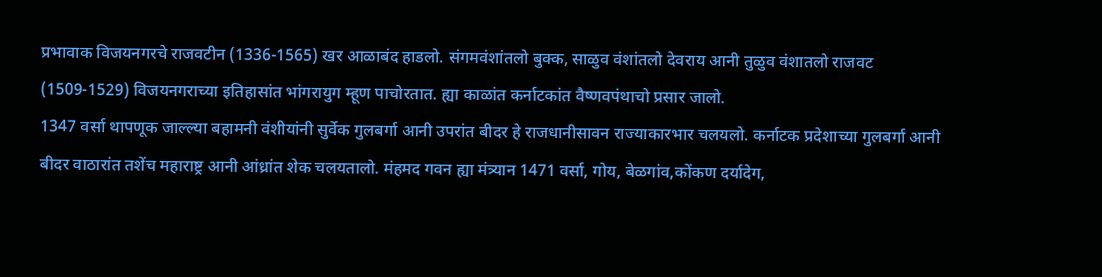प्रभावाक विजयनगरचे राजवटीन (1336-1565) खर आळाबंद हाडलो. संगमवंशांतलो बुक्क, साळुव वंशांतलो देवराय आनी तुळुव वंशातलो राजवट (1509-1529) विजयनगराच्या इतिहासांत भांगरायुग म्हूण पाचोरतात. ह्या काळांत कर्नाटकांत वैष्णवपंथाचो प्रसार जालो.
1347 वर्सा थापणूक जाल्ल्या बहामनी वंशीयांनी सुर्वेक गुलबर्गा आनी उपरांत बीदर हे राजधानीसावन राज्याकारभार चलयलो. कर्नाटक प्रदेशाच्या गुलबर्गा आनी बीदर वाठारांत तशेंच महाराष्ट्र आनी आंध्रांत शेक चलयतालो. मंहमद गवन ह्या मंत्र्यान 1471 वर्सा, गोय, बेळगांव,कोंकण दर्यादेग,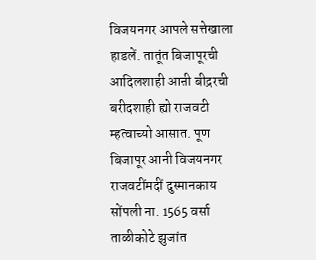विजयनगर आपले सत्तेखाला हाडलें. तातूंत बिजापूरची आदिलशाही आऩी बीद्ररची बरीदशाही ह्यो राजवटी म्हत्वाच्यो आसात. पूण बिजापूर आनी विजयनगर राजवटींमदीं दुस्मानकाय सोंपली ना. 1565 वर्सा ताळीकोटे झुजांत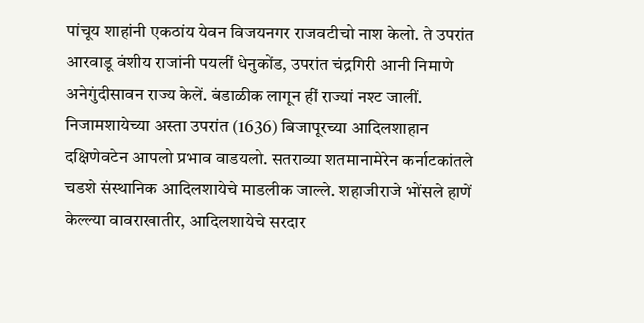पांचूय शाहांनी एकठांय येवन विजयनगर राजवटीचो नाश केलो. ते उपरांत आरवाडू वंशीय राजांनी पयलीं धेनुकोंड, उपरांत चंद्रगिरी आनी निमाणे अनेगुंदीसावन राज्य केलें. बंडाळीक लागून हीं राज्यां नश्ट जालीं.
निजामशायेच्या अस्ता उपरांत (1636) बिजापूरच्या आदिलशाहान दक्षिणेवटेन आपलो प्रभाव वाडयलो. सतराव्या शतमानामेरेन कर्नाटकांतले चडशे संस्थानिक आदिलशायेचे माडलीक जाल्ले. शहाजीराजे भोंसले हाणें केल्ल्या वावराखातीर, आदिलशायेचे सरदार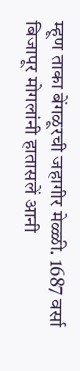म्हूण ताका बेंगळूरची जहागीर मेळ्ळी. 1687 वर्सा बिजापूर मोगलांनी हातासलें आनी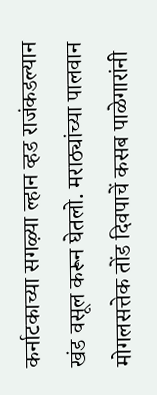कर्नाटकाच्या सगऴ्या ल्हान व्हड राजंकडल्यान खंड वसूल करून घेतलो. मराठ्यांच्या पालवान मोगलसत्तेक तोंड दिवपाचें कसब पाळेगारांनी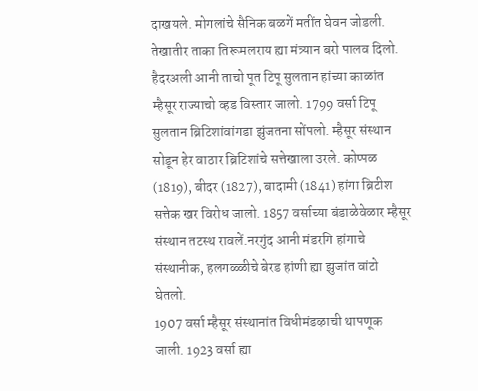दाखयले. मोगलांचे सैनिक बळगें मतींत घेवन जोडली. तेखातीर ताका तिरूमलराय ह्या मंत्र्यान बरो पालव दिलो.
हैदरअली आनी ताचो पूत टिपू सुलतान हांच्या काळांत म्हैसूर राज्याचो व्हड विस्तार जालो. 1799 वर्सा टिपू सुलतान ब्रिटिशांवांगडा झुंजतना सोंपलो. म्हैसूर संस्थान सोडून हेर वाठार ब्रिटिशांचे सत्तेखाला उरले. कोप्पळ (1819), बीदर (1827), बादामी (1841) हांगा ब्रिटीश सत्तेक खर विरोध जालो. 1857 वर्साच्या बंडाळेवेळार म्हैसूर संस्थान तटस्थ रावलें.नरगुंद आनी मंडरगि हांगाचे संस्थानीक, हलगळ्ळीचे बेरड हांणी ह्या झुजांत वांटो घेतलो.
1907 वर्सा म्हैसूर संस्थानांत विधीमंडऴाची थापणूक जाली. 1923 वर्सा ह्या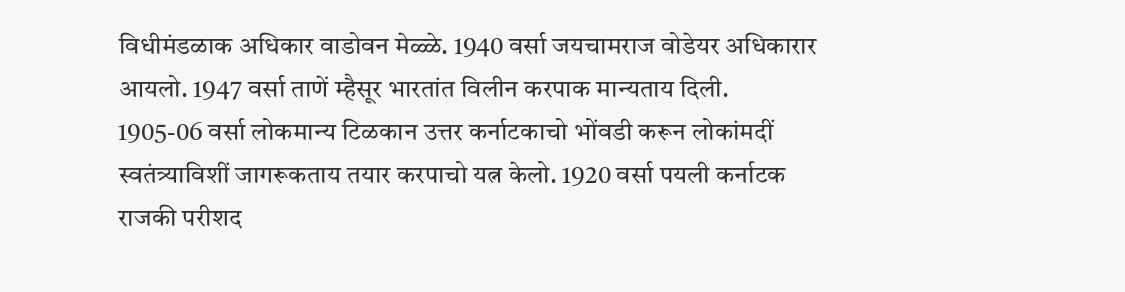विधीमंडळाक अधिकार वाडोवन मेळ्ळे. 1940 वर्सा जयचामराज वोडेयर अधिकारार आयलो. 1947 वर्सा ताणें म्हैसूर भारतांत विलीन करपाक मान्यताय दिली.
1905-06 वर्सा लोकमान्य टिळकान उत्तर कर्नाटकाचो भोंवडी करून लोकांमदीं स्वतंत्र्याविशीं जागरूकताय तयार करपाचो यत्न केलो. 1920 वर्सा पयली कर्नाटक राजकी परीशद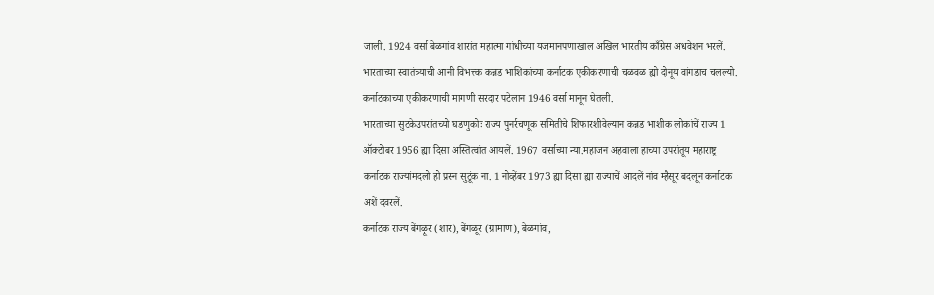जाली. 1924 वर्सा बेळगांव शारांत महात्मा गांधीच्या यजमानपणाखाल अखिल भारतीय काँग्रेस अधवेशन भरलें. भारताच्या स्वातंत्र्याची आनी विभत्त्क कन्नड भाशिकांच्या कर्नाटक एकीकरणाची चळवळ ह्यो दोनूय वांगडाच चलल्यो. कर्नाटकाच्या एकीकरणाची मागणी सरदार पटेलान 1946 वर्सा मानून घेतली.
भारताच्या सुटकेउपरांतच्यो घडणुकोः राज्य पुनर्रचणूक समितीचे शिफारशीवेल्यान कन्नड भाशीक लोकांचें राज्य 1 ऑक्टोबर 1956 ह्या दिसा अस्तित्वांत आयलें. 1967 वर्साच्या न्या.महाजन अहवाला हाच्या उपरांतूय महाराष्ट्र कर्नाटक राज्यांमदलो हो प्रस्न सुटूंक ना. 1 नोव्हेंबर 1973 ह्या दिसा ह्या राज्याचें आदलें नांव म्हैसूर बदलून कर्नाटक अशें दवरलें.
कर्नाटक राज्य बेंगऴूर (शार), बेंगळूर (ग्रामाण), बेळगांव,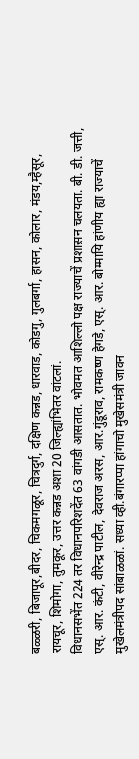बळ्ळरी, बिजापूर,बीदर, चिकमगळूर, चित्रदुर्ग, दक्षिण कन्नड, धारवाड, कोडगु, गुलबर्गा, हासन, कोलार, मंडय,म्हैसूर, रायचूर, शिमोगा, तुमकूर, उत्तर कन्नड अशा 20 जिल्ह्यांभितर वांटलां.
विधानसभेंत 224 तर विधानपरिशदेंत 63 वांगडी आसतात. भोवमत आशिल्लो पक्ष राज्याचें प्रशास़न चलयता. बी. डी. जत्ती, एस्. आर. कंटी, वीरेन्द्र पाटील, देवराज अरस, आर.गुंडूराव, रामकष्ण हेगडे, एस्. आर. बोम्मायि हांणीय ह्या राज्याचें मुखेलमंत्रीपद सांबाळळां. सध्या व्ही.बंगारप्पा हांगाचो मुखेसमंत्री जावन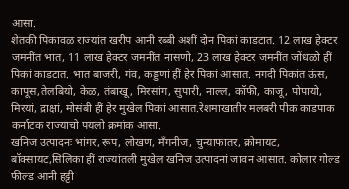आसा.
शेतकी पिकावळ राज्यांत खरीप आनी रब्बी अशीं दोन पिकां काडटात. 12 लाख हेक्टर जमनींत भात, 11 लाख हेक्टर जमनींत नासणो, 23 लाख हेक्टर जमनींत जोंधळो हीं पिकां काडटात. भात बाजरी, गंव, कड्डणां हीं हेर पिकां आसात. नगदी पिकांत ऊंस, कापूस,तेलबियो, केळ, तंबाखू, मिरसांग, सुपारी, नाल्ल, कॉफी, काजू, पोपायो, मिरयां, द्राक्षां, मोसंबी हीं हेर मुखेल पिकां आसात.रेशमाखातीर मलबरी पीक काडपाक कर्नाटक राज्याचो पयलो क्रमांक आसा.
खनिज उत्पादनः भांगर, रूप, लोखण, मँगनीज, चुन्याफातर, क्रोमायट, बॉक्सायट,सिलिका हीं राज्यांतली मुखेल खनिज उत्पादनां जावन आसात. कोलार गोल्ड फील्ड आनी हट्टी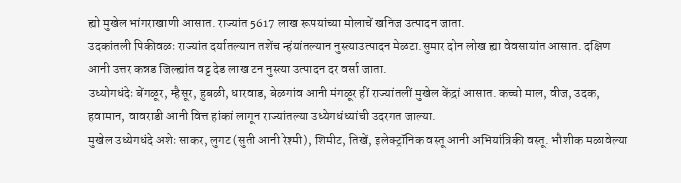ह्यो मुखेल भांगराखाणी आसात. राज्यांत 5617 लाख रूपयांच्या मोलाचें खनिज उत्पादन जाता.
उदकांतली पिकीवळः राज्यांत दर्यातल्यान तशेंच न्हंयांतल्यान नुस्त्याउत्पादन मेळटा.सुमार दोन लोख ह्या वेवसायांत आसात. दक्षिण आनी उत्तर कन्नड जिल्ह्यांत वट्ट देड लाख टन नुस्त्या उत्पादन दर वर्सा जाता.
उध्योगधंदेः बेंगळूर, म्हैसूर, हुबळी, धारवाड, बेळगांव आनी मंगळूर हीं राज्यांतलीं मुखेल केंद्रां आसात. कच्चो माल, वीज, उदक, हवामान, वावराडी आनी वित्त हांकां लागून राज्यांतल्या उध्येगधंध्यांची उदरगत जाल्या.
मुखेल उध्येगधंदे अशेः साकर, लुगट (सुती आनी रेश्मी), शिमीट, तिखें, इलेक्ट्रॉनिक वस्तू आनी अभियांत्रिकी वस्तू. भौशीक मळावेल्या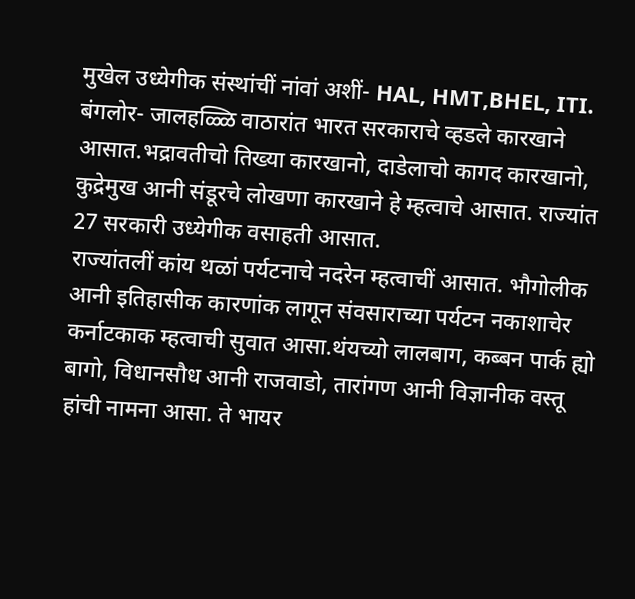मुखेल उध्येगीक संस्थांचीं नांवां अशीं- HAL, HMT,BHEL, ITI. बंगलोर- जालहळ्ळि वाठारांत भारत सरकाराचे व्हडले कारखाने आसात.भद्रावतीचो तिख्या कारखानो, दाडेलाचो कागद कारखानो, कुद्रेमुख आनी संडूरचे लोखणा कारखाने हे म्हत्वाचे आसात. राज्यांत 27 सरकारी उध्येगीक वसाहती आसात.
राज्यांतलीं कांय थळां पर्यटनाचे नदरेन म्हत्वाचीं आसात. भौगोलीक आनी इतिहासीक कारणांक लागून संवसाराच्या पर्यटन नकाशाचेर कर्नाटकाक म्हत्वाची सुवात आसा.थंयच्यो लालबाग, कब्बन पार्क ह्यो बागो, विधानसौध आनी राजवाडो, तारांगण आनी विज्ञानीक वस्तू हांची नामना आसा. ते भायर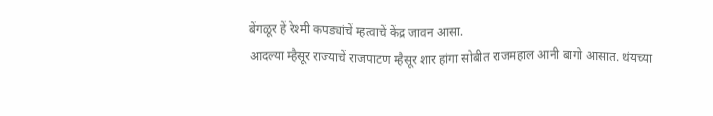बेंगळूर हें रेश्मी कपड्यांचें म्हत्वाचें केंद्र जावन आसा.
आदल्या म्हैसूर राज्याचें राजपाटण म्हैसूर शार हांगा सोबीत राजमहाल आनी बागो आसात. थंयच्या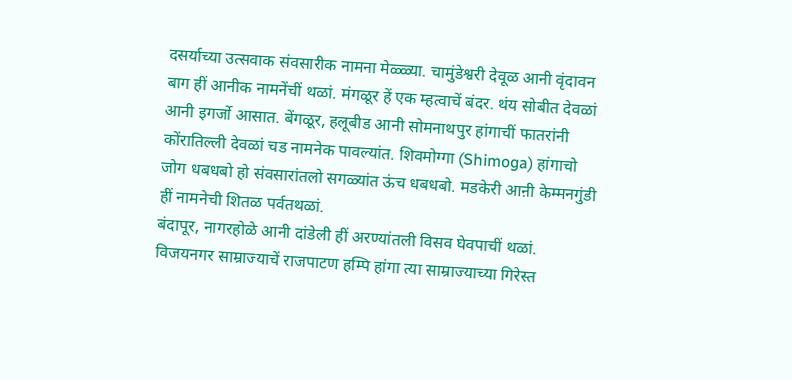दसर्याच्या उत्सवाक संवसारीक नामना मेळ्ळ्या. चामुंडेश्वरी देवूळ आनी वृंदावन बाग हीं आनीक नामनेंचीं थळां. मंगळूर हें एक म्हत्वाचें बंदर. थंय सोबीत देवळां आनी इगर्जो आसात. बेंगळूर, हलूबीड आनी सोमनाथपुर हांगाचीं फातरांनी कोंरातिल्ली देवळां चड नामनेक पावल्यांत. शिवमोग्गा (Shimoga) हांगाचो जोग धबधबो हो संवसारांतलो सगळ्यांत ऊंच धबधबो. मडकेरी आऩी केम्मनगुंडी हीं नामनेची शितळ पर्वतथळां.
बंदापूर, नागरहोळे आनी दांडेली हीं अरण्यांतली विसव घेवपाचीं थळां. विजयनगर साम्राज्याचें राजपाटण हम्पि हांगा त्या साम्राज्याच्या गिरेस्त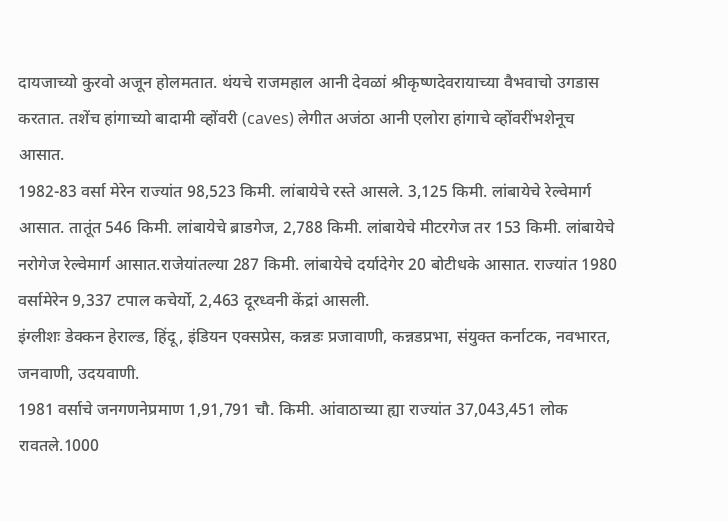दायजाच्यो कुरवो अजून होलमतात. थंयचे राजमहाल आनी देवळां श्रीकृष्णदेवरायाच्या वैभवाचो उगडास करतात. तशेंच हांगाच्यो बादामी व्होंवरी (caves) लेगीत अजंठा आनी एलोरा हांगाचे व्होंवरींभशेनूच आसात.
1982-83 वर्सा मेरेन राज्यांत 98,523 किमी. लांबायेचे रस्ते आसले. 3,125 किमी. लांबायेचे रेल्वेमार्ग आसात. तातूंत 546 किमी. लांबायेचे ब्राडगेज, 2,788 किमी. लांबायेचे मीटरगेज तर 153 किमी. लांबायेचे नरोगेज रेल्वेमार्ग आसात.राजेयांतल्या 287 किमी. लांबायेचे दर्यादेगेर 20 बोटीधके आसात. राज्यांत 1980 वर्सामेरेन 9,337 टपाल कचेर्यो, 2,463 दूरध्वनी केंद्रां आसली.
इंग्लीशः डेक्कन हेराल्ड, हिंदू, इंडियन एक्सप्रेस, कन्नडः प्रजावाणी, कन्नडप्रभा, संयुक्त कर्नाटक, नवभारत, जनवाणी, उदयवाणी.
1981 वर्साचे जनगणनेप्रमाण 1,91,791 चौ. किमी. आंवाठाच्या ह्या राज्यांत 37,043,451 लोक रावतले.1000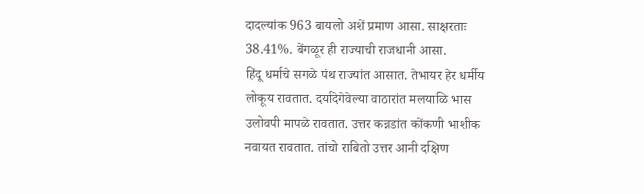दादल्यांक 963 बायलो अशें प्रमाण आसा. साक्षरताः 38.41%. बेंगळूर ही राज्याची राजधानी आसा.
हिंदू धर्माचे सगळे पंथ राज्यांत आसात. तेभायर हेर धर्मीय लोकूय रावतात. दर्यादेगेवेल्या वाठारांत मलयाळि भास उलोवपी मापळे रावतात. उत्तर कन्नडांत कोंकणी भाशीक नवायत रावतात. तांचो राबितो उत्तर आनी दक्षिण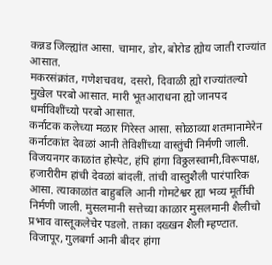कन्नड जिल्ह्यांत आसा. चामार, डोर, बोरोड ह्योय जाती राज्यांत आसात.
मकरसंक्रांत, गणेशचवथ, दसरो, दिवाळी ह्यो राज्यांतल्यो मुखेल परबो आसात. मारी भूतआराधना ह्यो जानपद धर्माविशींच्यो परबो आसात.
कर्नाटक कलेच्या मळार गिरेस्त आसा. सोळाव्या शतमानामेरेन कर्नाटकांत देवळां आनी तेविशींच्या वास्तुंची निर्मणी जाली. विजयनगर काळांत होस्पेट, हंपि हांगा विठ्ठलस्वामी,विरूपाक्ष, हजारीरीम हांची देवळां बांदलीं. तांची वास्तुशैली पारंपारिक आसा. त्याकाळांत बाहुबलि आनी गोमटेश्वर ह्या भव्य मूर्तीची निर्मणी जाली. मुसलमानी सत्तेच्या काळार मुसलमानी शैलीचो प्रभाव वास्तूकलेचेर पडलो. ताका दख्खन शैली म्हण्टात. विजापूर, गुलबर्गा आनी बीदर हांगा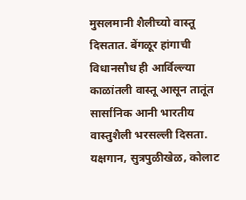मुसलमानी शैलीच्यो वास्तू दिसतात. बेंगळूर हांगाची विधानसौध ही आर्विल्ल्या काळांतली वास्तू आसून तातूंत सार्सानिक आनी भारतीय वास्तुशैली भरसल्ली दिसता.
यक्षगान, सुत्रपुळीखेळ, कोलाट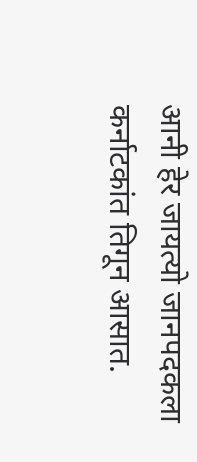आनी हेर जायत्यो जानपदकला कर्नाटकांत तिगून आसात.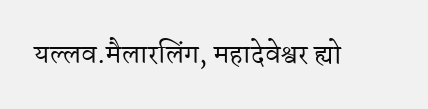यल्लव.मैलारलिंग, महादेवेश्वर ह्यो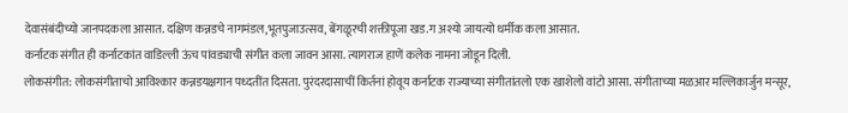देवासंबंदीच्यो जानपदकला आसात. दक्षिण कन्नडचे नागमंडल,भूतपुजाउत्सव, बेंगळूरची शक्तीपूजा खड.ग अश्यो जायत्यो धर्मीक कला आसात.
कर्नाटक संगीत ही कर्नाटकांत वाडिल्ली ऊंच पांवड्याची संगीत कला जावन आसा. त्यागराज हाणें कलेक नामना जोडून दिली.
लोकसंगीत: लोकसंगीताचो आविश्कार कन्नडयक्षगान पध्दतींत दिसता. पुरंदरदासाचीं किर्तनां होवूय कर्नाटक राज्याच्या संगीतांतलो एक खाशेलो वांटो आसा. संगीताच्या मळआर मल्लिकार्जुन मन्सूर,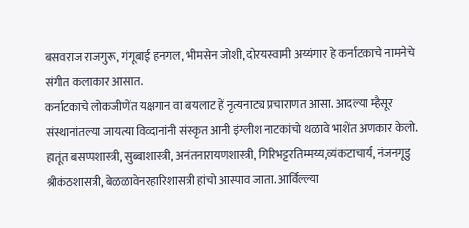बसवराज राजगुरू, गंगूबाई हनगल, भीमसेन जोशी, दोरयस्वामी अय्यंगार हे कर्नाटकाचे नामनेचे संगीत कलाकार आसात.
कर्नाटकाचे लोकजीणेंत यक्षगान वा बयलाट हें नृत्यनाट्य प्रचाराणत आसा. आदल्या म्हैसूर संस्थानांतल्या जायत्या विव्दानांनी संस्कृत आनी इंग्लीश नाटकांचो थळावे भाशेंत अणकार केलो. हातूंत बसप्पशास्त्री, सुब्बाशास्त्री, अनंतनारायणशास्त्री, गिरिभट्टरतिम्मय्य,व्यंकटाचार्य, नंजनगूडु श्रीकंठशासत्री, बेळळावेनरहारिशासत्री हांचो आस्पाव जाता. आर्विल्ल्या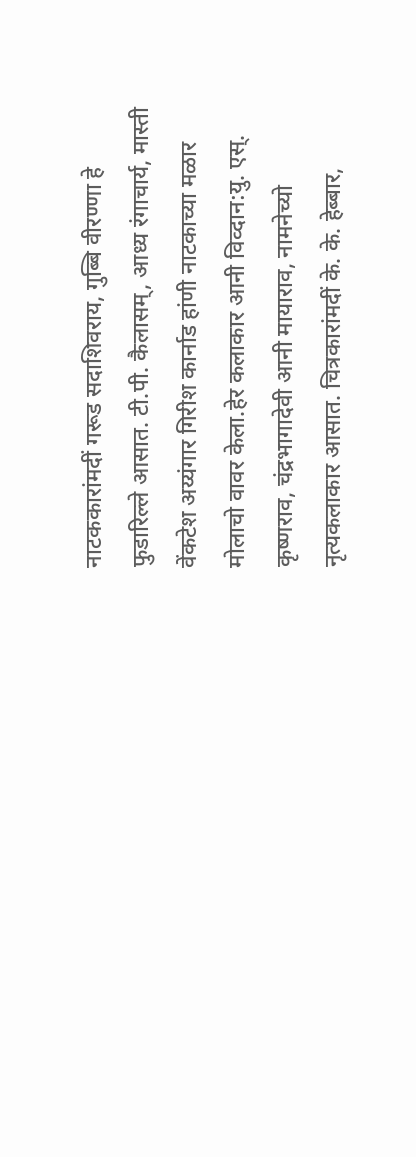नाटककारांमदीं गरूड सदाशिवराय, गुब्बि वीरण्णा हे फुडारिल्ले आसात. टी.पी. कैलासम्, आध्य रंगाचार्य, मास्ती वेंकटेश अय्यंगार गिरीश कार्नाड हांणी नाटकाच्या मळार मोलाचो वावर केला.हेर कलाकार आनी विव्दान:यु. एस्. कृष्णराव, चंद्रभागादेवी आनी मायाराव, नामनेच्यो नृत्यकलाकार आसात. चित्रकारांमदीं के. के. हेब्बार,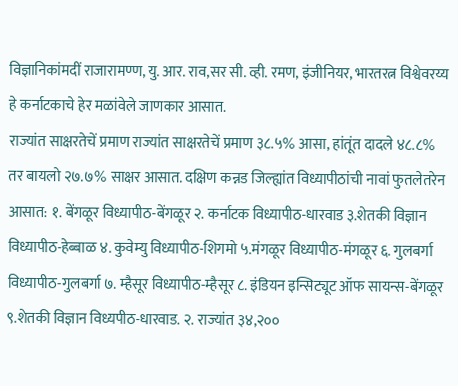विज्ञानिकांमदीं राजारामण्ण, यु. आर. राव,सर सी. व्ही. रमण, इंजीनियर, भारतरत्न विश्वेवरय्य हे कर्नाटकाचे हेर मळांवेले जाणकार आसात.
राज्यांत साक्षरतेचें प्रमाण राज्यांत साक्षरतेचें प्रमाण ३८.५% आसा, हांतूंत दादले ४८.८% तर बायलो २७.७% साक्षर आसात. दक्षिण कन्नड जिल्ह्यांत विध्यापीठांची नावां फुतलेतरेन आसात: १. बेंगळूर विध्यापीठ-बेंगळूर २. कर्नाटक विध्यापीठ-धारवाड ३.शेतकी विज्ञान विध्यापीठ-हेब्बाळ ४. कुवेम्यु विध्यापीठ-शिगमो ५.मंगळूर विध्यापीठ-मंगळूर ६. गुलबर्गा विध्यापीठ-गुलबर्गा ७. म्हैसूर विध्यापीठ-म्हैसूर ८. इंडियन इन्सिट्यूट ऑफ सायन्स-बेंगळूर ९.शेतकी विज्ञान विध्यपीठ-धारवाड. २. राज्यांत ३४,२००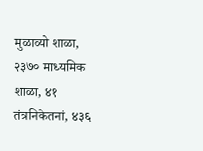मुळाव्यो शाळा, २३७० माध्यमिक शाळा, ४१ तंत्रनिकेतनां, ४३६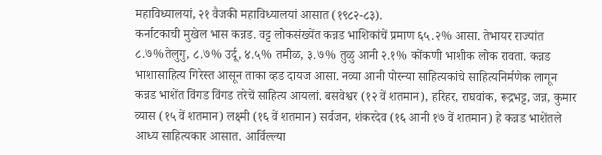महाविध्यालयां, २१ वैजकी महाविध्यालयां आसात (१९८२-८३).
कर्नाटकाची मुखेल भास कन्नड. वट्ट लोकसंख्येंत कन्नड भाशिकांचें प्रमाण ६५.२% आसा. तेभायर राज्यांत ८.७%तेलुगु, ८.७% उर्दू, ४.५% तमीळ, ३.७% तुळु आनी २.१% कोंकणी भाशीक लोक रावता. कन्नड भाशासाहित्य गिरेस्त आसून ताका व्हड दायज आसा. नव्या आनी पोरन्या साहित्यकांचे साहित्यनिर्मणेक लागून कन्नड भाशेंत विंगड विंगड तरेचें साहित्य आयलां. बसवेश्वर (१२ वें शतमान), हरिहर, राघवांक, रूद्रभट्ट, जन्न, कुमार व्यास (१५ वें शतमान) लक्ष्मी (१६ वें शतमान) सर्वजन, शंकरदेव (१६ आनी १७ वें शतमान) हे कन्नड भाशेंतले आध्य साहित्यकार आसात. आर्विल्ल्या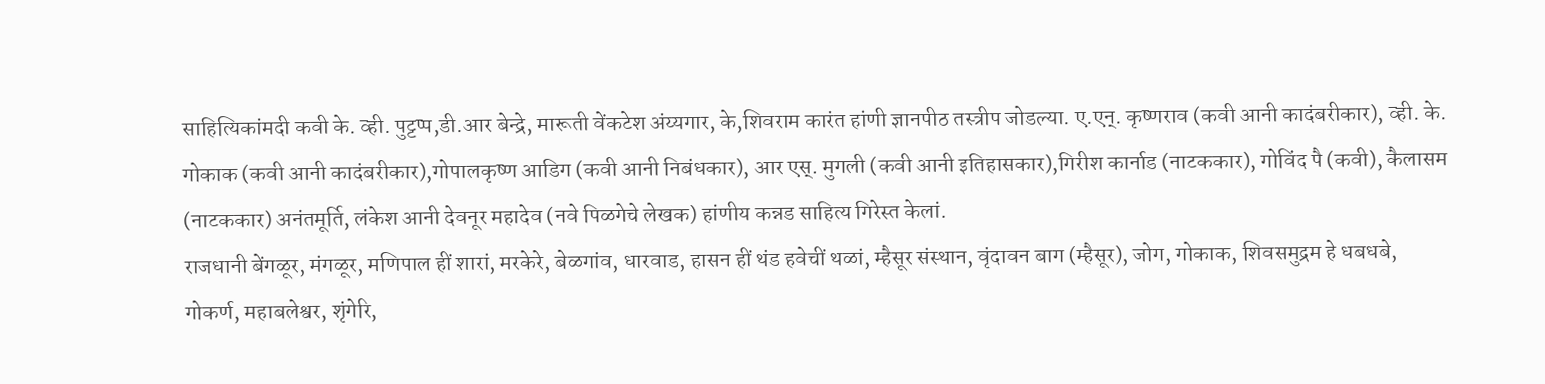साहित्यिकांमदी कवी के. व्ही. पुट्टप्प,डी.आर बेन्द्रे, मारूती वेंकटेश अंय्यगार, के,शिवराम कारंत हांणी ज्ञानपीठ तस्त्रीप जोडल्या. ए.एन्. कृष्णराव (कवी आनी कादंबरीकार), व्ही. के. गोकाक (कवी आनी कादंबरीकार),गोपालकृष्ण आडिग (कवी आनी निबंधकार), आर एस्. मुगली (कवी आनी इतिहासकार),गिरीश कार्नाड (नाटककार), गोविंद पै (कवी), कैलासम (नाटककार) अनंतमूर्ति, लंकेश आनी देवनूर महादेव (नवे पिळगेचे लेखक) हांणीय कन्नड साहित्य गिरेस्त केलां.
राजधानी बेंगळूर, मंगळूर, मणिपाल हीं शारां, मरकेरे, बेळगांव, धारवाड, हासन हीं थंड हवेचीं थळां, म्हैसूर संस्थान, वृंदावन बाग (म्हैसूर), जोग, गोकाक, शिवसमुद्रम हे धबधबे, गोकर्ण, महाबलेश्वर, शृंगेरि,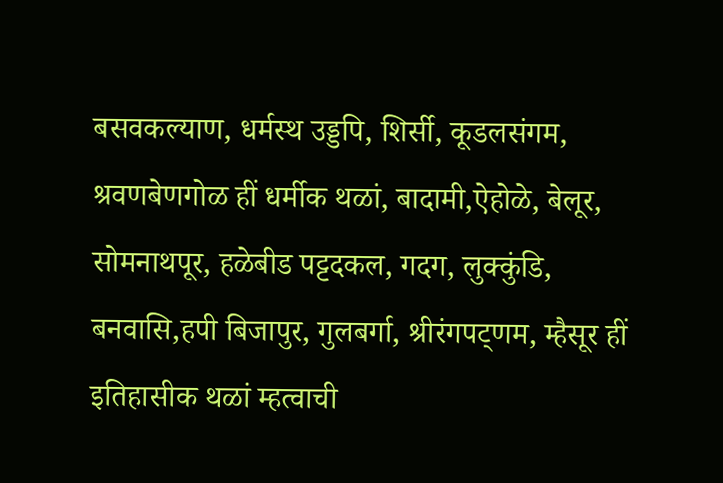बसवकल्याण, धर्मस्थ उड्डपि, शिर्सी, कूडलसंगम, श्रवणबेणगोळ हीं धर्मीक थळां, बादामी,ऐहोळे, बेलूर, सोमनाथपूर, हळेबीड पट्टदकल, गदग, लुक्कुंडि, बनवासि,हपी बिजापुर, गुलबर्गा, श्रीरंगपट्णम, म्हैसूर हीं इतिहासीक थळां म्हत्वाची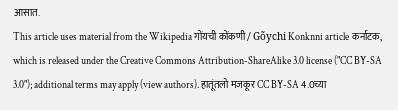आसात.
This article uses material from the Wikipedia गोंयची कोंकणी / Gõychi Konknni article कर्नाटक, which is released under the Creative Commons Attribution-ShareAlike 3.0 license ("CC BY-SA 3.0"); additional terms may apply (view authors). हातूंतलो मजकूर CC BY-SA 4.0च्या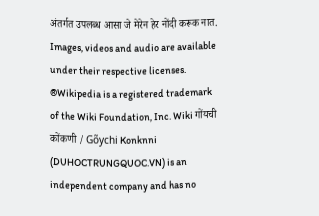अंतर्गत उपलब्ध आसा जे मेरेन हेर नोंदी करूक नात. Images, videos and audio are available under their respective licenses.
®Wikipedia is a registered trademark of the Wiki Foundation, Inc. Wiki गोंयची कोंकणी / Gõychi Konknni (DUHOCTRUNGQUOC.VN) is an independent company and has no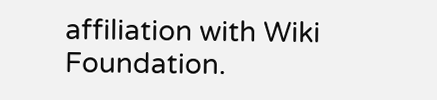affiliation with Wiki Foundation.